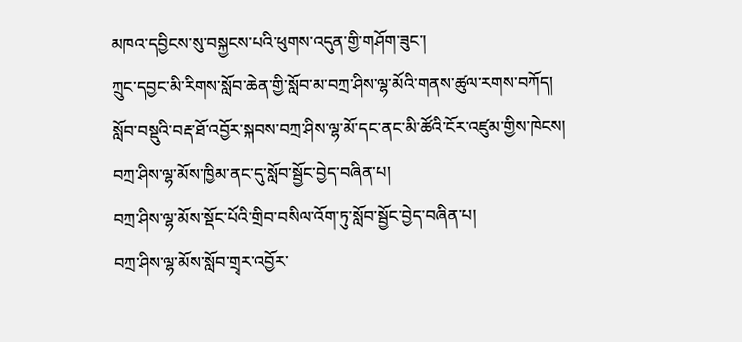མཁའ་དབྱིངས་སུ་བསྐྱངས་པའི་ཕུགས་འདུན་གྱི་གཤོག་ཟུང་།
ཀྲུང་དབྱང་མི་རིགས་སློབ་ཆེན་གྱི་སློབ་མ་བཀྲ་ཤིས་ལྷ་མོའི་གནས་ཚུལ་རགས་བཀོད།
སློབ་བསྡུའི་བརྡ་ཐོ་འབྱོར་སྐབས་བཀྲ་ཤིས་ལྷ་མོ་དང་ནང་མི་ཚོའི་ངོར་འཛུམ་གྱིས་ཁེངས།
བཀྲ་ཤིས་ལྷ་མོས་ཁྱིམ་ནང་དུ་སློབ་སྦྱོང་བྱེད་བཞིན་པ།
བཀྲ་ཤིས་ལྷ་མོས་སྡོང་པོའི་གྲིབ་བསིལ་འོག་ཏུ་སློབ་སྦྱོང་བྱེད་བཞིན་པ།
བཀྲ་ཤིས་ལྷ་མོས་སློབ་གྲྭར་འབྱོར་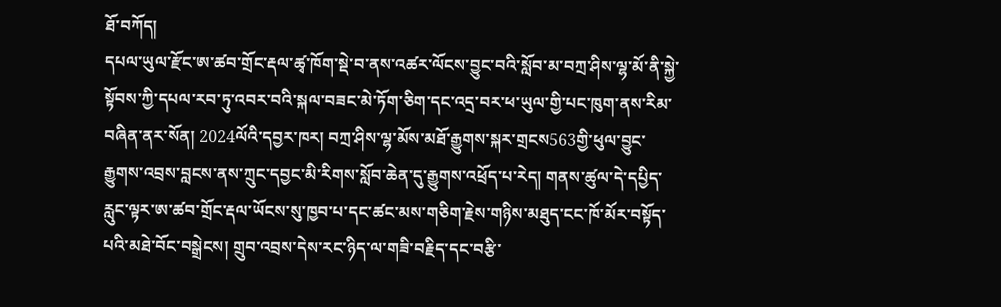ཐོ་བཀོད།
དཔལ་ཡུལ་རྫོང་ཨ་ཚབ་གྲོང་རྡལ་ཚྭ་ཁོག་སྡེ་བ་ནས་འཚར་ལོངས་བྱུང་བའི་སློབ་མ་བཀྲ་ཤིས་ལྷ་མོ་ནི་སྐྱེ་སྟོབས་ཀྱི་དཔལ་རབ་ཏུ་འབར་བའི་སྐལ་བཟང་མེ་ཏོག་ཅིག་དང་འདྲ་བར་ཕ་ཡུལ་གྱི་པང་ཁུག་ནས་རིམ་བཞིན་ནར་སོན། 2024ལོའི་དབྱར་ཁར། བཀྲ་ཤིས་ལྷ་མོས་མཐོ་རྒྱུགས་སྐར་གྲངས563གྱི་ཕུལ་བྱུང་རྒྱུགས་འབྲས་བླངས་ནས་ཀྲུང་དབྱང་མི་རིགས་སློབ་ཆེན་དུ་རྒྱུགས་འཕྲོད་པ་རེད། གནས་ཚུལ་དེ་དཔྱིད་རླུང་ལྟར་ཨ་ཚབ་གྲོང་རྡལ་ཡོངས་སུ་ཁྱབ་པ་དང་ཚང་མས་གཅིག་རྗེས་གཉིས་མཐུད་ངང་ཁོ་མོར་བསྟོད་པའི་མཐེ་བོང་བསྒྲེངས། གྲུབ་འབྲས་དེས་རང་ཉིད་ལ་གཟི་བརྗིད་དང་བརྩི་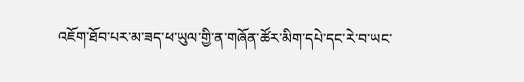འཇོག་ཐོབ་པར་མ་ཟད་ཕ་ཡུལ་གྱི་ན་གཞོན་ཚོར་མིག་དཔེ་དང་རེ་བ་ཡང་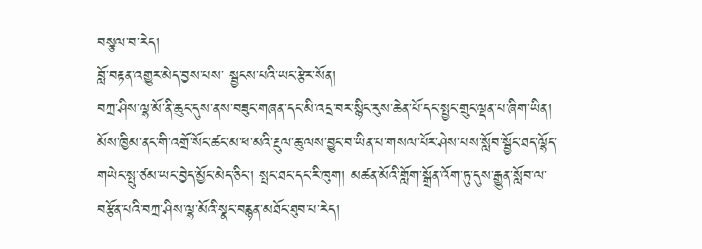བསྩལ་བ་རེད།
བློ་བརྟན་འགྱུར་མེད་བྱས་པས་ སྦྱངས་པའི་ཡང་རྩེར་སོན།
བཀྲ་ཤིས་ལྷ་མོ་ནི་ཆུང་དུས་ནས་བཟུང་གཞན་དང་མི་འདྲ་བར་སྙིང་རུས་ཆེན་པོ་དང་སྤྱང་གྲུང་ལྡན་པ་ཞིག་ཡིན། མོས་ཁྱིམ་ནང་གི་འགྲོ་སོང་ཚང་མ་ཕ་མའི་རྔུལ་ཆུ་ལས་བྱུང་བ་ཡིན་པ་གསལ་པོར་ཤེས་པས་སློབ་སྦྱོང་ཐད་ལྷོད་གཡེང་སྤུ་ཙམ་ཡང་བྱེད་མྱོང་མེད་ཅིང་། སྤང་ཐང་དང་རི་ཁུག། མཚན་མོའི་གློག་སྒྲོན་འོག་ཏུ་དུས་རྒྱུན་སློབ་ལ་བརྩོན་པའི་བཀྲ་ཤིས་ལྷ་མོའི་སྣང་བརྙན་མཐོང་ཐུབ་པ་རེད།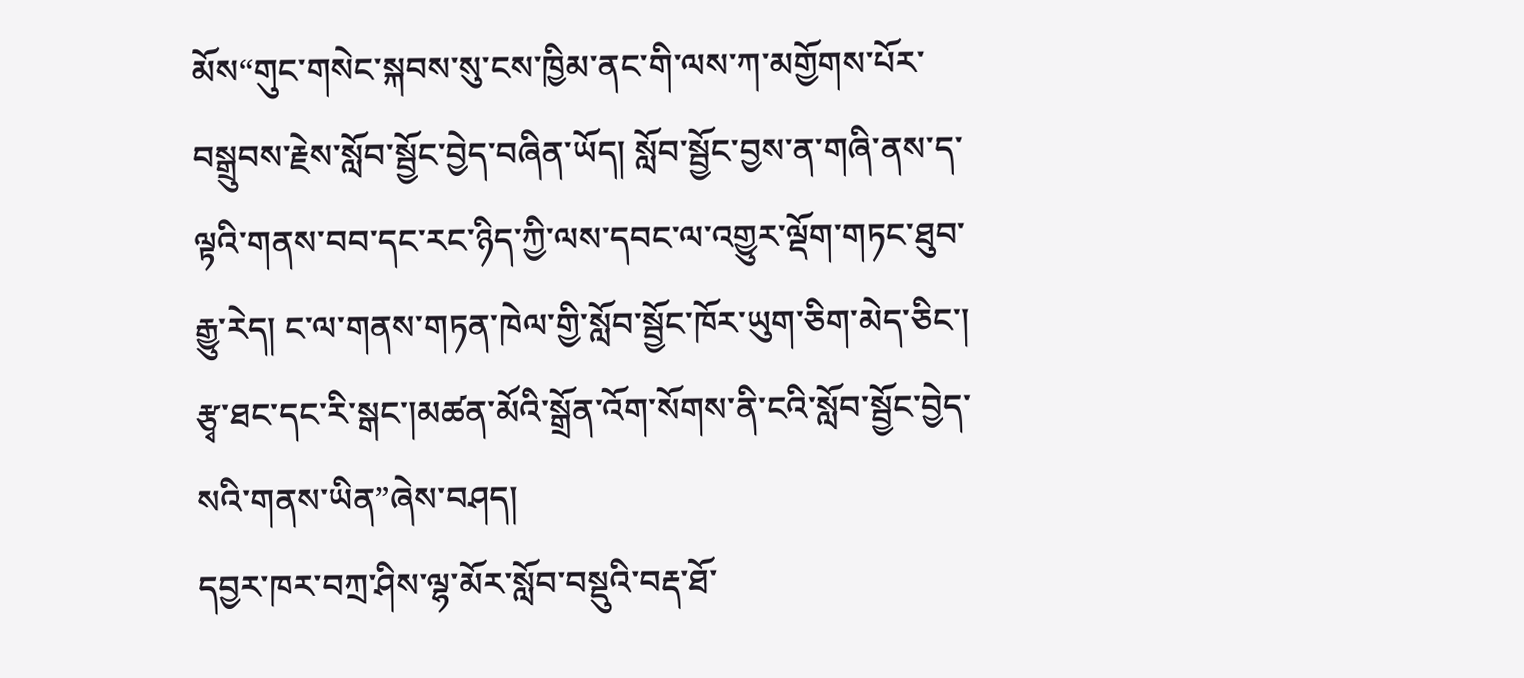མོས“གུང་གསེང་སྐབས་སུ་ངས་ཁྱིམ་ནང་གི་ལས་ཀ་མགྱོགས་པོར་བསྒྲུབས་རྗེས་སློབ་སྦྱོང་བྱེད་བཞིན་ཡོད། སློབ་སྦྱོང་བྱས་ན་གཞི་ནས་ད་ལྟའི་གནས་བབ་དང་རང་ཉིད་ཀྱི་ལས་དབང་ལ་འགྱུར་ལྡོག་གཏང་ཐུབ་རྒྱུ་རེད། ང་ལ་གནས་གཏན་ཁེལ་གྱི་སློབ་སྦྱོང་ཁོར་ཡུག་ཅིག་མེད་ཅིང་། རྩྭ་ཐང་དང་རི་སྒང་།མཚན་མོའི་སྒྲོན་འོག་སོགས་ནི་ངའི་སློབ་སྦྱོང་བྱེད་སའི་གནས་ཡིན”ཞེས་བཤད།
དབྱར་ཁར་བཀྲ་ཤིས་ལྷ་མོར་སློབ་བསྡུའི་བརྡ་ཐོ་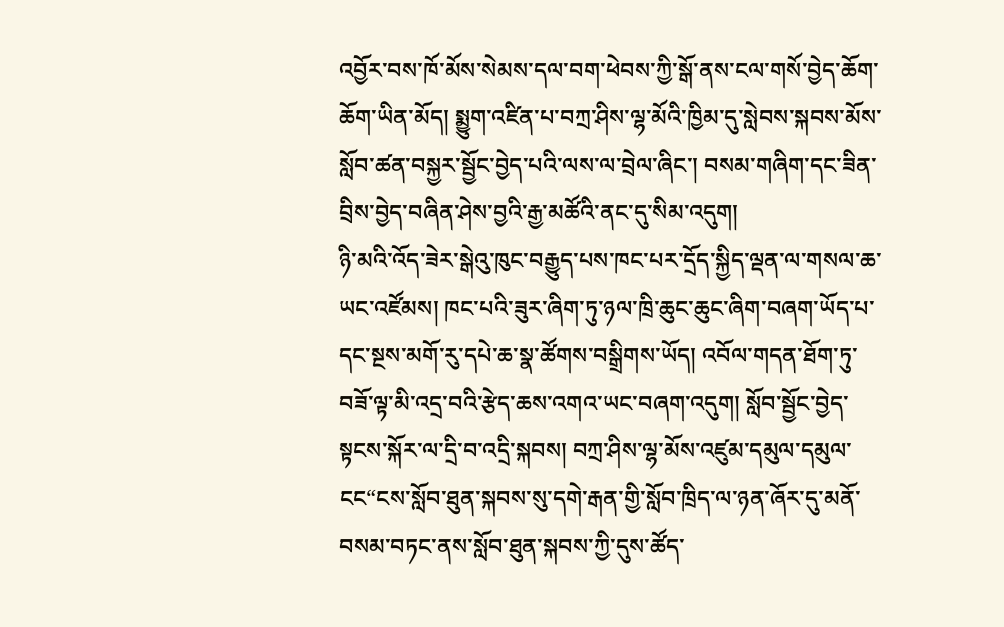འབྱོར་བས་ཁོ་མོས་སེམས་དལ་བག་ཕེབས་ཀྱི་སྒོ་ནས་ངལ་གསོ་བྱེད་ཆོག་ཆོག་ཡིན་མོད། སྨྱུག་འཛིན་པ་བཀྲ་ཤིས་ལྷ་མོའི་ཁྱིམ་དུ་སླེབས་སྐབས་མོས་སློབ་ཚན་བསྐྱར་སྦྱོང་བྱེད་པའི་ལས་ལ་བྲེལ་ཞིང་། བསམ་གཞིག་དང་ཟིན་བྲིས་བྱེད་བཞིན་ཤེས་བྱའི་རྒྱ་མཚོའི་ནང་དུ་སིམ་འདུག།
ཉི་མའི་འོད་ཟེར་སྒེའུ་ཁུང་བརྒྱུད་པས་ཁང་པར་དྲོད་སྐྱིད་ལྡན་ལ་གསལ་ཆ་ཡང་འཛོམས། ཁང་པའི་ཟུར་ཞིག་ཏུ་ཉལ་ཁྲི་ཆུང་ཆུང་ཞིག་བཞག་ཡོད་པ་དང་སྔས་མགོ་རུ་དཔེ་ཆ་སྣ་ཚོགས་བསྒྲིགས་ཡོད། འབོལ་གདན་ཐོག་ཏུ་བཟོ་ལྟ་མི་འདྲ་བའི་རྩེད་ཆས་འགའ་ཡང་བཞག་འདུག། སློབ་སྦྱོང་བྱེད་སྟངས་སྐོར་ལ་དྲི་བ་འདྲི་སྐབས། བཀྲ་ཤིས་ལྷ་མོས་འཛུམ་དམུལ་དམུལ་ངང“ངས་སློབ་ཐུན་སྐབས་སུ་དགེ་རྒན་གྱི་སློབ་ཁྲིད་ལ་ཉན་ཞོར་དུ་མནོ་བསམ་བཏང་ནས་སློབ་ཐུན་སྐབས་ཀྱི་དུས་ཚོད་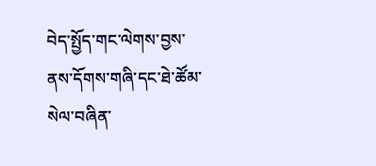བེད་སྤྱོད་གང་ལེགས་བྱས་ནས་དོགས་གཞི་དང་ཐེ་ཚོམ་སེལ་བཞིན་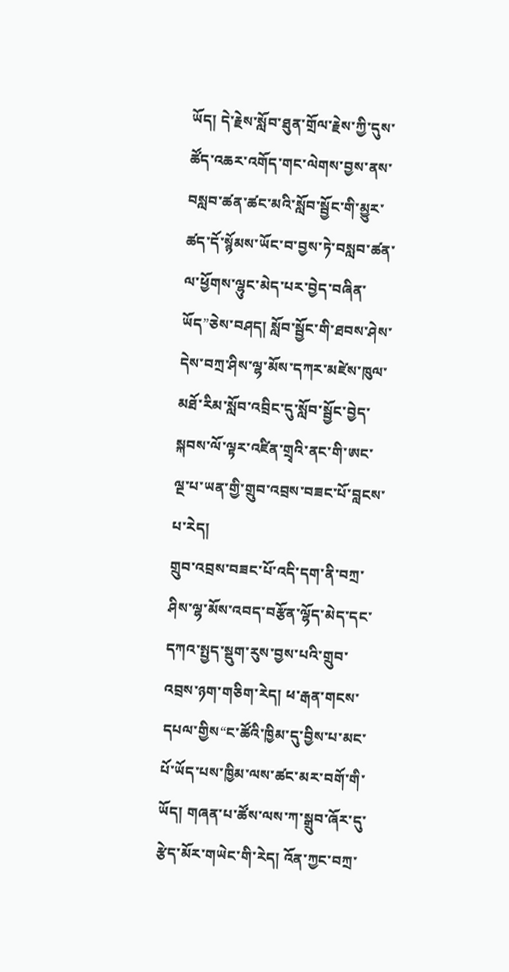ཡོད། དེ་རྗེས་སློབ་ཐུན་གྲོལ་རྗེས་ཀྱི་དུས་ཚོད་འཆར་འགོད་གང་ལེགས་བྱས་ནས་བསླབ་ཚན་ཚང་མའི་སློབ་སྦྱོང་གི་མྱུར་ཚད་དོ་སྙོམས་ཡོང་བ་བྱས་ཏེ་བསླབ་ཚན་ལ་ཕྱོགས་ལྷུང་མེད་པར་བྱེད་བཞིན་ཡོད”ཅེས་བཤད། སློབ་སྦྱོང་གི་ཐབས་ཤེས་དེས་བཀྲ་ཤིས་ལྷ་མོས་དཀར་མཛེས་ཁུལ་མཐོ་རིམ་སློབ་འབྲིང་དུ་སློབ་སྦྱོང་བྱེད་སྐབས་ལོ་ལྟར་འཛིན་གྲྭའི་ནང་གི་ཨང་ལྔ་པ་ཡན་གྱི་གྲུབ་འབྲས་བཟང་པོ་བླངས་པ་རེད།
གྲུབ་འབྲས་བཟང་པོ་འདི་དག་ནི་བཀྲ་ཤིས་ལྷ་མོས་འབད་བརྩོན་ལྷོད་མེད་དང་དཀའ་སྤྱད་སྡུག་རུས་བྱས་པའི་གྲུབ་འབྲས་ཉག་གཅིག་རེད། ཕ་རྒན་གངས་དཔལ་གྱིས“ང་ཚོའི་ཁྱིམ་དུ་བྱིས་པ་མང་པོ་ཡོད་པས་ཁྱིམ་ལས་ཚང་མར་བགོ་གི་ཡོད། གཞན་པ་ཚོས་ལས་ཀ་སྒྲུབ་ཞོར་དུ་རྩེད་མོར་གཡེང་གི་རེད། འོན་ཀྱང་བཀྲ་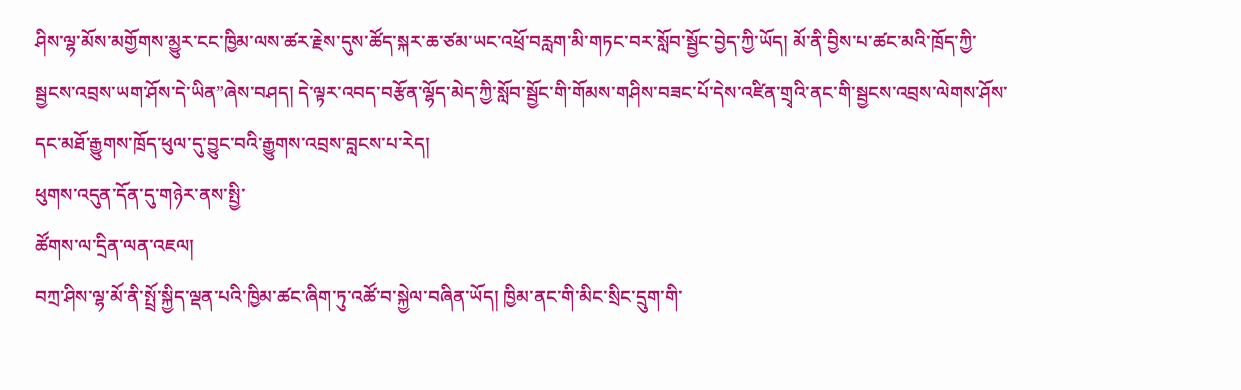ཤིས་ལྷ་མོས་མགྱོགས་མྱུར་ངང་ཁྱིམ་ལས་ཚར་རྗེས་དུས་ཚོད་སྐར་ཆ་ཙམ་ཡང་འཕྲོ་བརླག་མི་གཏང་བར་སློབ་སྦྱོང་བྱེད་ཀྱི་ཡོད། མོ་ནི་བྱིས་པ་ཚང་མའི་ཁྲོད་ཀྱི་སྦྱངས་འབྲས་ཡག་ཤོས་དེ་ཡིན”ཞེས་བཤད། དེ་ལྟར་འབད་བརྩོན་ལྷོད་མེད་ཀྱི་སློབ་སྦྱོང་གི་གོམས་གཤིས་བཟང་པོ་དེས་འཛིན་གྲྭའི་ནང་གི་སྦྱངས་འབྲས་ལེགས་ཤོས་དང་མཐོ་རྒྱུགས་ཁྲོད་ཕུལ་དུ་བྱུང་བའི་རྒྱུགས་འབྲས་བླངས་པ་རེད།
ཕུགས་འདུན་དོན་དུ་གཉེར་ནས་སྤྱི་
ཚོགས་ལ་དྲིན་ལན་འཇལ།
བཀྲ་ཤིས་ལྷ་མོ་ནི་སྤྲོ་སྐྱིད་ལྡན་པའི་ཁྱིམ་ཚང་ཞིག་ཏུ་འཚོ་བ་སྐྱེལ་བཞིན་ཡོད། ཁྱིམ་ནང་གི་མིང་སྲིང་དྲུག་གི་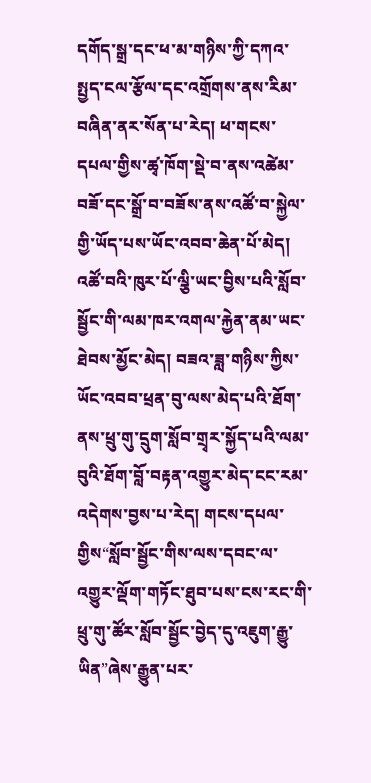དགོད་སྒྲ་དང་ཕ་མ་གཉིས་ཀྱི་དཀའ་སྤྱད་ངལ་རྩོལ་དང་འགྲོགས་ནས་རིམ་བཞིན་ནར་སོན་པ་རེད། ཕ་གངས་དཔལ་གྱིས་ཚྭ་ཁོག་སྡེ་བ་ནས་འཚེམ་བཟོ་དང་སྒྲོ་བ་བཟོས་ནས་འཚོ་བ་སྐྱེལ་གྱི་ཡོད་པས་ཡོང་འབབ་ཆེན་པོ་མེད། འཚོ་བའི་ཁུར་པོ་ལྕི་ཡང་བྱིས་པའི་སློབ་སྦྱོང་གི་ལམ་ཁར་འགལ་རྐྱེན་ནམ་ཡང་ཐེབས་མྱོང་མེད། བཟའ་ཟླ་གཉིས་ཀྱིས་ཡོང་འབབ་ཕྲན་བུ་ལས་མེད་པའི་ཐོག་ནས་ཕྲུ་གུ་དྲུག་སློབ་གྲྭར་སྐྱོད་པའི་ལམ་བུའི་ཐོག་བློ་བརྟན་འགྱུར་མེད་ངང་རམ་འདེགས་བྱས་པ་རེད། གངས་དཔལ་གྱིས“སློབ་སྦྱོང་གིས་ལས་དབང་ལ་འགྱུར་ལྡོག་གཏོང་ཐུབ་པས་ངས་རང་གི་ཕྲུ་གུ་ཚོར་སློབ་སྦྱོང་བྱེད་དུ་འཇུག་རྒྱུ་ཡིན”ཞེས་རྒྱུན་པར་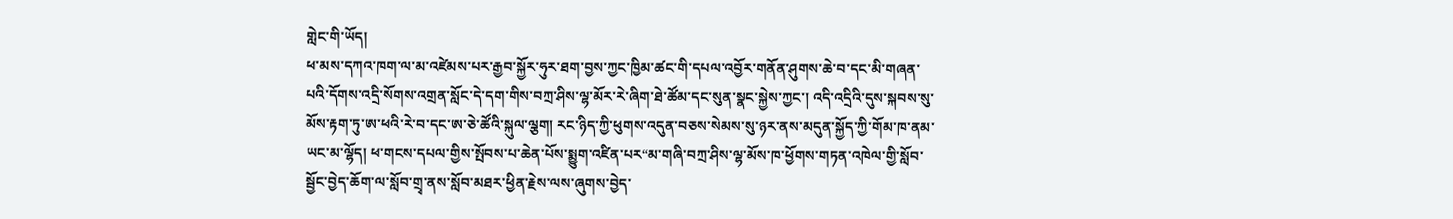གླེང་གི་ཡོད།
ཕ་མས་དཀའ་ཁག་ལ་མ་འཛེམས་པར་རྒྱབ་སྐྱོར་ཧུར་ཐག་བྱས་ཀྱང་ཁྱིམ་ཚང་གི་དཔལ་འབྱོར་གནོན་ཤུགས་ཆེ་བ་དང་མི་གཞན་པའི་དོགས་འདྲི་སོགས་འགྲན་སློང་དེ་དག་གིས་བཀྲ་ཤིས་ལྷ་མོར་རེ་ཞིག་ཐེ་ཚོམ་དང་སུན་སྣང་སྐྱེས་ཀྱང་། འདི་འདྲིའི་དུས་སྐབས་སུ་མོས་རྟག་ཏུ་ཨ་ཕའི་རེ་བ་དང་ཨ་ཅེ་ཚོའི་སྐུལ་ལྕག། རང་ཉིད་ཀྱི་ཕུགས་འདུན་བཅས་སེམས་སུ་ཉར་ནས་མདུན་སྐྱོད་ཀྱི་གོམ་ཁ་ནམ་ཡང་མ་ལྷོད། ཕ་གངས་དཔལ་གྱིས་སྤོབས་པ་ཆེན་པོས་སྨྱུག་འཛིན་པར“མ་གཞི་བཀྲ་ཤིས་ལྷ་མོས་ཁ་ཕྱོགས་གཏན་འཁེལ་གྱི་སློབ་སྦྱོང་བྱེད་ཆོག་ལ་སློབ་གྲྭ་ནས་སློབ་མཐར་ཕྱིན་རྗེས་ལས་ཞུགས་བྱེད་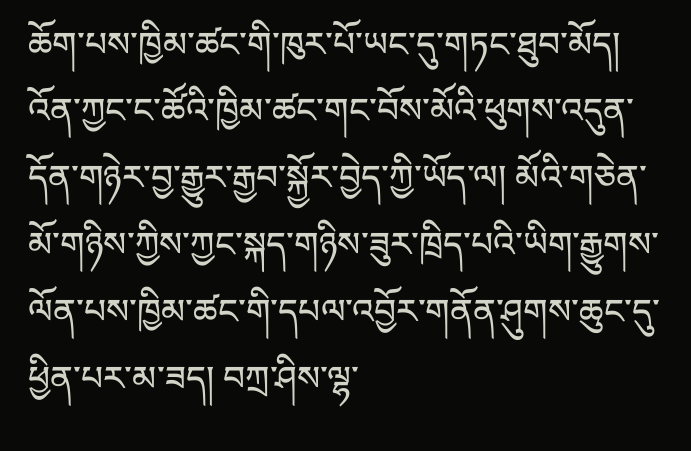ཆོག་པས་ཁྱིམ་ཚང་གི་ཁུར་པོ་ཡང་དུ་གཏང་ཐུབ་མོད། འོན་ཀྱང་ང་ཚོའི་ཁྱིམ་ཚང་གང་བོས་མོའི་ཕུགས་འདུན་དོན་གཉེར་བྱ་རྒྱུར་རྒྱབ་སྐྱོར་བྱེད་ཀྱི་ཡོད་ལ། མོའི་གཅེན་མོ་གཉིས་ཀྱིས་ཀྱང་སྐད་གཉིས་ཟུར་ཁྲིད་པའི་ཡིག་རྒྱུགས་ལོན་པས་ཁྱིམ་ཚང་གི་དཔལ་འབྱོར་གནོན་ཤུགས་ཆུང་དུ་ཕྱིན་པར་མ་ཟད། བཀྲ་ཤིས་ལྷ་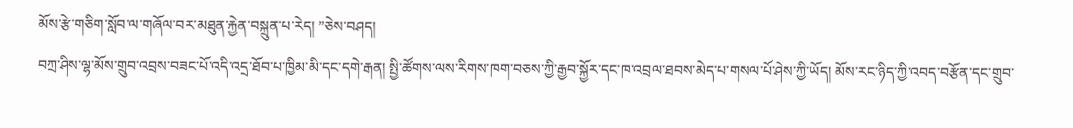མོས་རྩེ་གཅིག་སློབ་ལ་གཞོལ་བར་མཐུན་རྐྱེན་བསྐྲུན་པ་རེད། ”ཅེས་བཤད།
བཀྲ་ཤིས་ལྷ་མོས་གྲུབ་འབྲས་བཟང་པོ་འདི་འདྲ་ཐོབ་པ་ཁྱིམ་མི་དང་དགེ་རྒན། སྤྱི་ཚོགས་ལས་རིགས་ཁག་བཅས་ཀྱི་རྒྱབ་སྐྱོར་དང་ཁ་འབྲལ་ཐབས་མེད་པ་གསལ་པོ་ཤེས་ཀྱི་ཡོད། མོས་རང་ཉིད་ཀྱི་འབད་བརྩོན་དང་གྲུབ་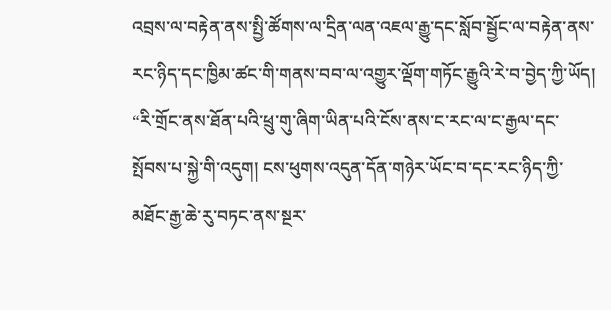འབྲས་ལ་བརྟེན་ནས་སྤྱི་ཚོགས་ལ་དྲིན་ལན་འཇལ་རྒྱུ་དང་སློབ་སྦྱོང་ལ་བརྟེན་ནས་རང་ཉིད་དང་ཁྱིམ་ཚང་གི་གནས་བབ་ལ་འགྱུར་ལྡོག་གཏོང་རྒྱུའི་རེ་བ་བྱེད་ཀྱི་ཡོད། “རི་གྲོང་ནས་ཐོན་པའི་ཕྲུ་གུ་ཞིག་ཡིན་པའི་ངོས་ནས་ང་རང་ལ་ང་རྒྱལ་དང་སྤོབས་པ་སྐྱེ་གི་འདུག། ངས་ཕུགས་འདུན་དོན་གཉེར་ཡོང་བ་དང་རང་ཉིད་ཀྱི་མཐོང་རྒྱ་ཆེ་རུ་བཏང་ནས་སྔར་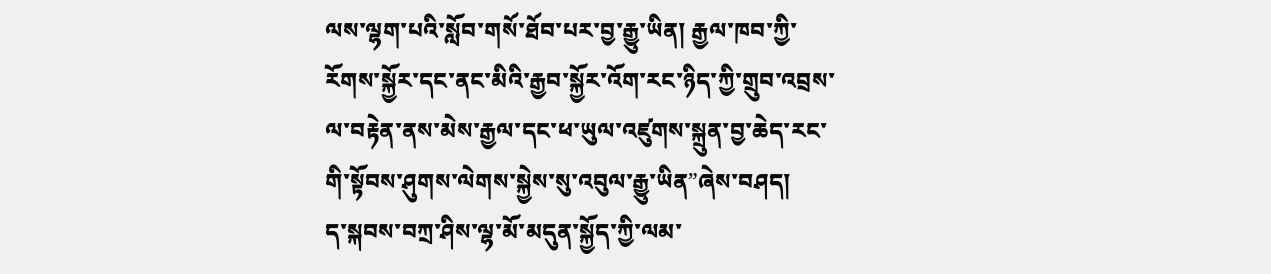ལས་ལྷག་པའི་སློབ་གསོ་ཐོབ་པར་བྱ་རྒྱུ་ཡིན། རྒྱལ་ཁབ་ཀྱི་རོགས་སྐྱོར་དང་ནང་མིའི་རྒྱབ་སྐྱོར་འོག་རང་ཉིད་ཀྱི་གྲུབ་འབྲས་ལ་བརྟེན་ནས་མེས་རྒྱལ་དང་ཕ་ཡུལ་འཛུགས་སྐྲུན་བྱ་ཆེད་རང་གི་སྟོབས་ཤུགས་ལེགས་སྐྱེས་སུ་འབུལ་རྒྱུ་ཡིན”ཞེས་བཤད།
ད་སྐབས་བཀྲ་ཤིས་ལྷ་མོ་མདུན་སྐྱོད་ཀྱི་ལམ་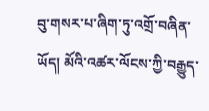བུ་གསར་པ་ཞིག་ཏུ་འགྲོ་བཞིན་ཡོད། མོའི་འཚར་ལོངས་ཀྱི་བརྒྱུད་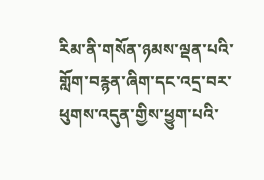རིམ་ནི་གསོན་ཉམས་ལྡན་པའི་གློག་བརྙན་ཞིག་དང་འདྲ་བར་ཕུགས་འདུན་གྱིས་ཕྱུག་པའི་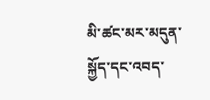མི་ཚང་མར་མདུན་སྐྱོད་དང་འབད་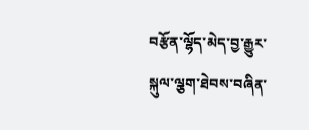བརྩོན་ལྷོད་མེད་བྱ་རྒྱུར་སྐུལ་ལྕག་ཐེབས་བཞིན་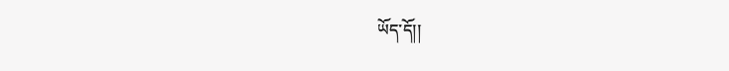ཡོད་དོ།།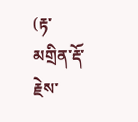(རྟ་མགྲིན་རྡོ་རྗེས་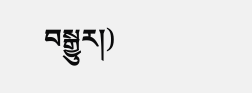བསྒྱུར།)